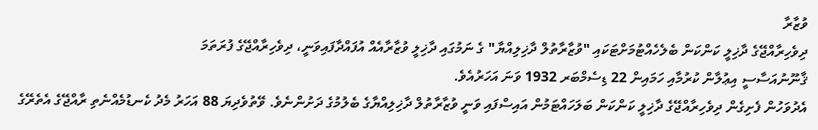ވުޒާރާ
ދިވެހިރާއްޖޭގެ ދާޚިލީ ކަންކަން ބެލެހެއްޓުމަށްޓަކައި "ވުޒާރާތުލް ދާޚިލިއްޔާ" ގެ ނަމުގައި ދާޚިލީ ވުޒާރާއެއް އުފައްދާފައިވަނީ، ދިވެހިރާއްޖޭގެ ފުރަތަމަ
ޤާނޫނުއަސާސީ އިޢުލާން ކުރުމާއި ހަމައިން 22 ޑިސެމްބަރ 1932 ވަނަ އަހަރުއެވެ.
އެދުވަހުން ފެށިގެން ދިވެހިރާއްޖޭގެ ދާޚިލީ ކަންކަން ބަލަހައްޓަމުން އައިސްފައި ވަނީ ވުޒާރާތުލް ދާޚިލިއްޔާގެ ބެލުމުގެ ދަށުންނެވެ. ވޭތުވެދިޔަ 88 އަހަރު މެދު ކެނޑުމެއްނެތި ރާއްޖޭގެ އެތެރޭގެ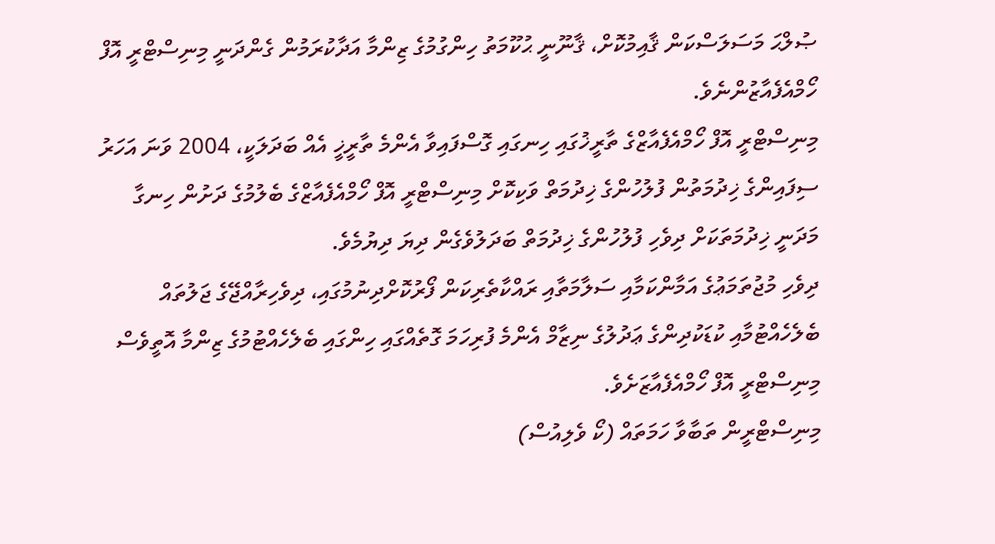ޞުލްޙަ މަސަލަސްކަން ޤާއިމުކޮށް، ޤާނޫނީ ޙުކޫމަތު ހިންގުމުގެ ޒިންމާ އަދާކުރަމުން ގެންދަނީ މިނިސްޓްރީ އޮފް ހޯމްއެފެއާޒުންނެވެ.
މިނިސްޓްރީ އޮފް ހޯމްއެފެއާޒްގެ ތާރީޚުގައި ހިނގައި ގޮސްފައިވާ އެންމެ ތާރީޚީ އެއް ބަދަލަކީ، 2004 ވަނަ އަހަރު ސިފައިންގެ ޚިދުމަތުން ފުލުހުންގެ ޚިދުމަތް ވަކިކޮށް މިނިސްޓްރީ އޮފް ހޯމްއެފެއާޒްގެ ބެލުމުގެ ދަށުން ހިނގާ މަދަނީ ޚިދުމަތަކަށް ދިވެހި ފުލުހުންގެ ޚިދުމަތް ބަދަލުވެގެން ދިޔަ ދިޔުމެވެ.
ދިވެހި މުޖުތަމަޢުގެ އަމާންކަމާއި ސަލާމަތާއި ރައްކާތެރިކަން ފޯރުކޮށްދިނުމުގައި، ދިވެހިރާއްޖޭގެ ޖަލުތައް ބެލެހެއްޓުމާއި ކުޑަކުދިންގެ ޢަދުލުގެ ނިޒާމް އެންމެ ފުރިހަމަ ގޮތެއްގައި ހިންގައި ބެލެހެއްޓުމުގެ ޒިންމާ އޮތީވެސް މިނިސްޓްރީ އޮފް ހޯމްއެފެއާޒަށެވެ.
މިނިސްޓްރީން ތަބާވާ ހަމަތައް (ކޯ ވެލިއުސް)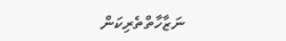ނަޒާހާތްތެރިކަން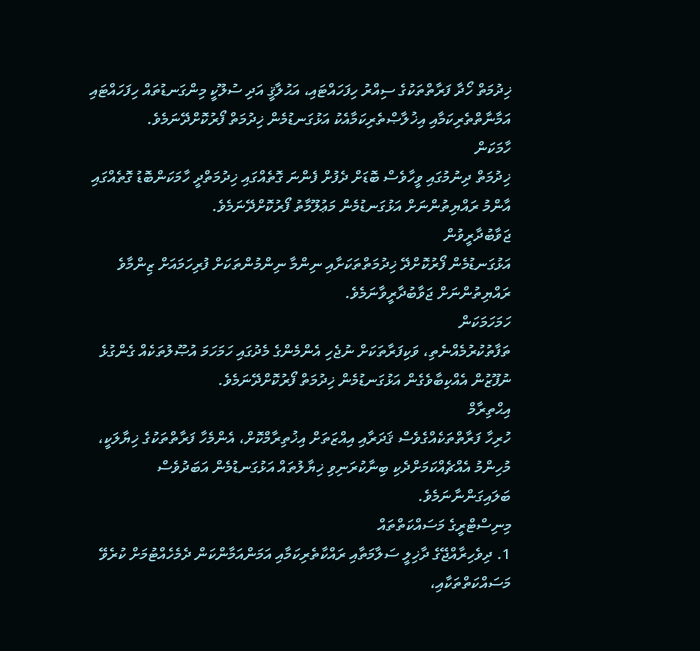ޚިދުމަތް ހޯދާ ފަރާތްތަކުގެ ސިއްރު ހިފަހައްޓައި، އަޙުލާޤީ އަދި ސުލޫކީ މިންގަނޑުތައް ހިފަހައްޓައި އަމާނާތްތެރިކަމާއި އިޚުލާޞްތެރިކަމާއެކު އަޅުގަނޑުމެން ޚިދުމަތް ފޯރުކޮށްދޭނަމެވެ.
ހާމަކަން
ޚިދުމަތް ދިނުމުގައި ވީހާވެސް ބޮޑަށް ދެފުށް ފެންނަ ގޮތެއްގައި ޚިދުމަތްދީ ހާމަކަންބޮޑު ގޮތެއްގައި އާންމު ރައްޔިތުންނަށް އަޅުގަނޑުމެން މަޢުލޫމާތު ފޯރުކޮށްދޭނަމެވެ.
ޖަވާބުދާރީވުން
އަޅުގަނޑުމެން ފޯރުކޮށްދޭ ޚިދުމަތްތަކަށާއި ނިންމާ ނިންމުންތަކަށް ފުރިހަމައަށް ޒިންމާވެ ރައްޔިތުންނަށް ޖަވާބުދާރީވާނަމެވެ.
ހަމަހަމަކަން
ތަފާތުކުރުމެއްނެތި، ވަކިފަރާތަކަށް ނުޖެހި އެންމެންގެ މެދުގައި ހަމަހަމަ އުޞޫލުތަކެއް ގެންގުޅެ ނުފޫޒުން އެއްކިބާވެގެން އަޅުގަނޑުމެން ޚިދުމަތް ފޯރުކޮށްދޭނަމެވެ.
އިޙްތިރާމް
ހުރިހާ ފަރާތްތަކެއްގެވެސް ޤަދަރާއި އިއްޒަތަށް އިޚުތިރާމްކޮށް، އެންމެހާ ފަރާތްތަކުގެ ޚިޔާލަކީ، މުހިންމު އެއްޗެއްކަމަށްދެކި ބިނާކުރަނިވި ޚިޔާލުތައް އަޅުގަނޑުމެން އަބަދުވެސް ބަލައިގަންނާނަމެވެ.
މިނިސްޓްރީގެ މަސައްކަތްތައް
1. ދިވެހިރާއްޖޭގެ ދާޚިލީ ސަލާމަތާއި ރައްކާތެރިކަމާއި އަމަންއަމާންކަން ދެމެހެއްޓުމަށް ކުރެވޭ މަސައްކަތްތަކާއި،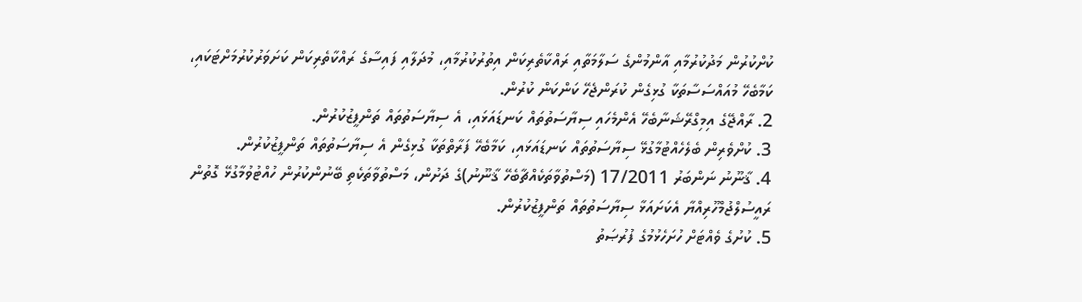ކުށްކުރުން މަދުކުރުމާއި އާންމުންގެ ސަލާމަތާއި ރައްކާތެރިކަން އިތުރުކުރުމާއި، މުދަލާއި ފައިސާގެ ރައްކާތެރިކަން ކަށަވަރުކުރުމަށްޓަކައި، ކަމާބެހޭ މުއައްސަސާތަކާ ގުޅިގެން ކުރަންޖެހޭ ކަންކަން ކުރުން.
2. ރާއްޖޭގެ އިމިގްރޭޝަނާބެހޭ އެންމެހައި ސިޔާސަތުތައް ކަނޑައަޅައި، އެ ސިޔާސަތުތައް ތަންފީޒުކުރުން.
3. ކުށްވެރިން ބެލެހެއްޓުމާގުޅޭ ސިޔާސަތުތައް ކަނޑައަޅައި، ކަމާބެހޭ ފަރާތްތަކާ ގުޅިގެން އެ ސިޔާސަތުތައް ތަންފީޒުކުރުން.
4. ޤާނޫނު ނަންބަރު 17/2011 (މަސްތުވާތަކެއްޗާބެހޭ ޤާނޫނު)ގެ ދަށުން، މަސްތުވާތަކެތި ބޭނުންކުރުން ހުއްޓުވުމާގުޅޭ ގޮތުން ރައީސުލްޖުމްހޫރިއްޔާ އެކަށައަޅާ ސިޔާސަތުތައް ތަންފީޒުކުރުން.
5. ކުށުގެ ވެއްޓަށް ހުށަހެޅުމުގެ ފުރުޞަތު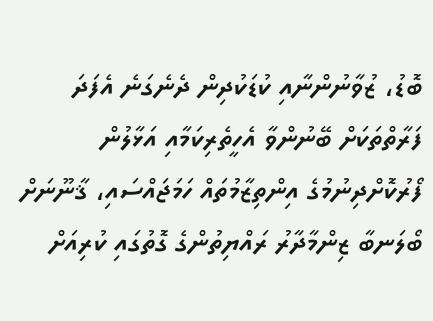ބޮޑު، ޒުވާނުންނާއި ކުޑަކުދިން ދެނެގަނެ އެފަދަ ފަރާތްތަކަށް ބޭނުންވާ އެހީތެރިކަމާއި އަޅާލުން ފޯރުކޮށްދިނުމުގެ އިންތިޒާމުތައް ހަމަޖައްސައި، ޤާނޫނަށް ބޯލަނބާ ޒިންމާދާރު ރައްޔިތުންގެ ގޮތުގައި ކުރިއަށް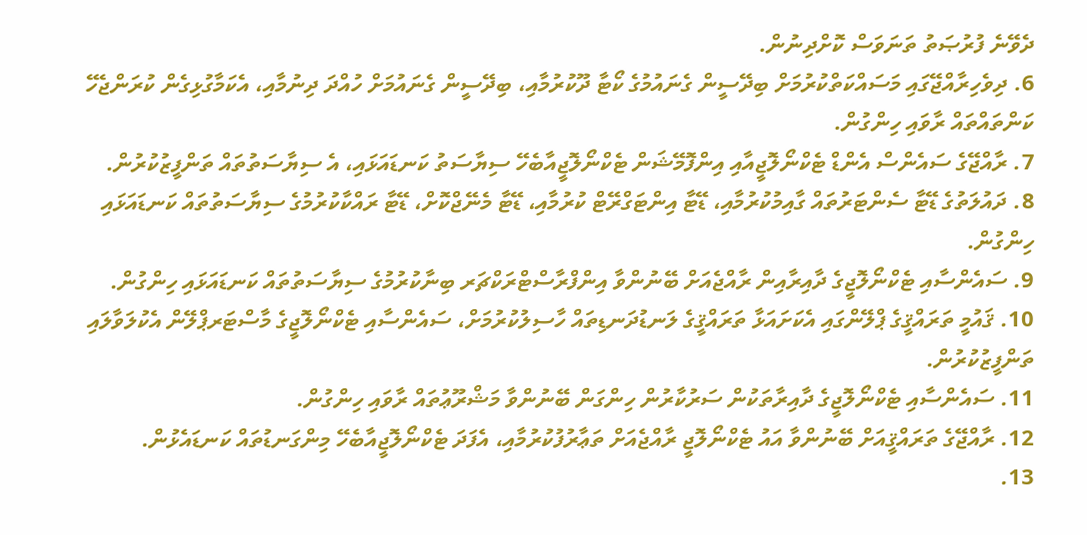ދެވޭނެ ފުރުޞަތު ތަނަވަސް ކޮށްދިނުން.
6. ދިވެހިރާއްޖޭގައި މަސައްކަތްކުރުމަށް ބިދޭސީން ގެނައުމުގެ ކޯޓާ ދޫކުރުމާއި، ބިދޭސީން ގެނައުމަށް ހުއްދަ ދިނުމާއި، އެކަމާގުޅިގެން ކުރަންޖެހޭ ކަންތައްތައް ރާވައި ހިންގުން.
7. ރާއްޖޭގެ ސައެންސް އެންޑް ޓެކްނޯލޮޖީއާއި އިންފޮމޭޝަން ޓެކްނޯލޮޖީއާބެހޭ ސިޔާސަތު ކަނޑައަޅައި، އެ ސިޔާސަތުތައް ތަންފީޒުކުރުން.
8. ދައުލަތުގެ ޑޭޓާ ސެންޓަރުތައް ގާއިމުކުރުމާއި، ޑޭޓާ އިންޓަގްރޭޓް ކުރުމާއި، ޑޭޓާ މެނޭޖްކޮށް، ޑޭޓާ ރައްކާކުރުމުގެ ސިޔާސަތުތައް ކަނޑައަޅައި ހިންގުން.
9. ސައެންސާއި ޓެކްނޯލޮޖީގެ ދާއިރާއިން ރާއްޖެއަށް ބޭނުންވާ އިންފްރާސްޓްރަކްޗަރ ބިނާކުރުމުގެ ސިޔާސަތުތައް ކަނޑައަޅައި ހިންގުން.
10. ޤައުމީ ތަރައްޤީގެ ޕްލޭންގައި އެކަށައަޅާ ތަރައްޤީގެ ލަނޑުދަނޑިތައް ހާސިލުކުރުމަށް، ސައެންސާއި ޓެކްނޯލޮޖީގެ މާސްޓަރޕްލޭން އެކުލަވާލައި ތަންފީޒުކުރުން.
11. ސައެންސާއި ޓެކްނޯލޮޖީގެ ދާއިރާތަކުން ސަރުކާރުން ހިންގަން ބޭނުންވާ މަޝްރޫޢުތައް ރާވައި ހިންގުން.
12. ރާއްޖޭގެ ތަރައްޤީއަށް ބޭނުންވާ އައު ޓެކްނޯލޮޖީ ރާއްޖެއަށް ތަޢާރުފުކުރުމާއި، އެފަދަ ޓެކްނޯލޮޖީއާބެހޭ މިންގަނޑުތައް ކަނޑައެޅުން.
13.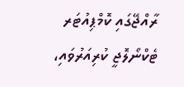ރާއްޖޭގައި ކޮމްޕިއުޓަރ ޓެކްނޯލޮޖީ ކުރިއަރުވައި،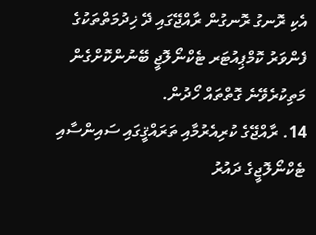އެކި ރޮނގު ރޮނގުން ރާއްޖޭގައި ދޭ ޚިދުމަތްތަކުގެ ފެންވަރު ކޮމްޕިއުޓަރ ޓެކްނޯލޮޖީ ބޭނުންކޮށްގެން މަތިކުރެވޭނެ ގޮތްތައް ހޯދުން.
14. ރާއްޖޭގެ ކުރިއެރުމާއި ތަރައްޤީގައި ސައިންސާއި ޓެކްނޯލޮޖީގެ ދައުރު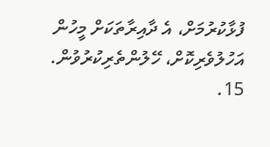ފުޅާކުރުމަށް، އެ ދާއިރާތަކަށް މީހުން އަހުލުވެރިކޮށް، ހޭލުންތެރިކުރުވުން.
15.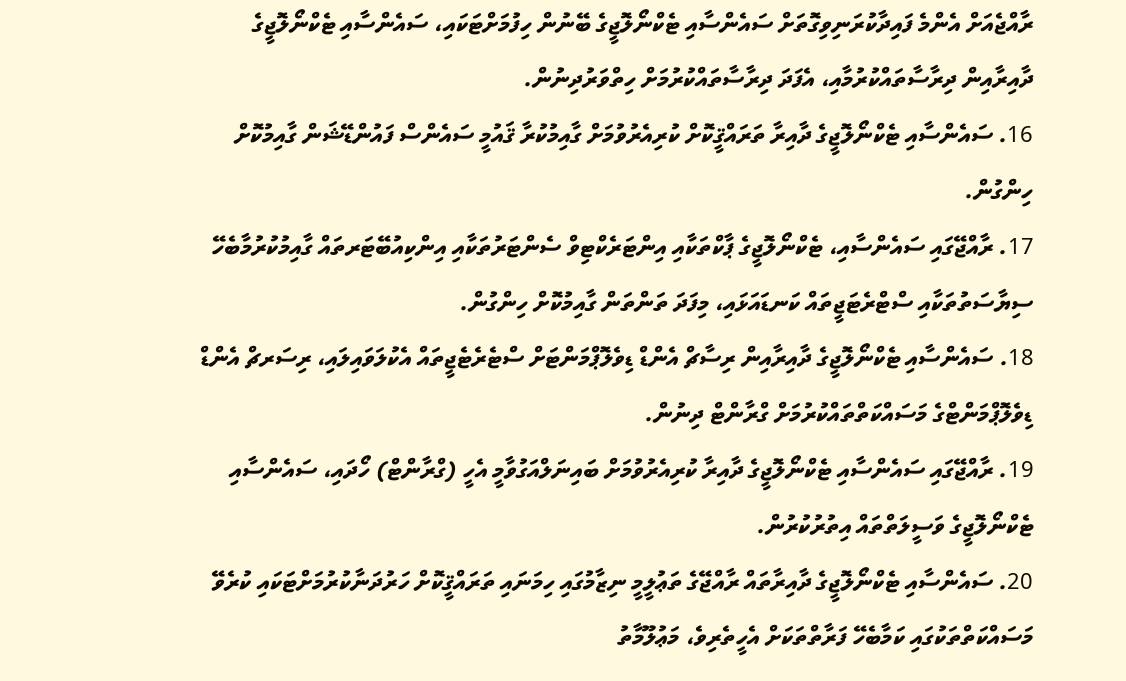ރާއްޖެއަށް އެންމެ ފައިދާކުރަނިވިގޮތަށް ސައެންސާއި ޓެކްނޯލޮޖީގެ ބޭނުން ހިފުމަށްޓަކައި، ސައެންސާއި ޓެކްނޯލޮޖީގެ ދާއިރާއިން ދިރާސާތައްކުރުމާއި، އެފަދަ ދިރާސާތައްކުރުމަށް ހިތްވަރުދިނުން.
16. ސައެންސާއި ޓެކްނޯލޮޖީގެ ދާއިރާ ތަރައްޤީކޮށް ކުރިއެރުވުމަށް ގާއިމުކުރާ ޤައުމީ ސައެންސް ފައުންޑޭޝަން ގާއިމުކޮށް ހިންގުން.
17. ރާއްޖޭގައި ސައެންސާއި، ޓެކްނޯލޮޖީގެ ޕާކްތަކާއި އިންޓަރެކްޓިވް ސެންޓަރުތަކާއި އިންކިއުބޭޓަރތައް ގާއިމުކުރުމާބެހޭ ސިޔާސަތުތަކާއި ސްޓްރެޓަޖީތައް ކަނޑައަޅައި، މިފަދަ ތަންތަން ގާއިމުކޮށް ހިންގުން.
18. ސައެންސާއި ޓެކްނޯލޮޖީގެ ދާއިރާއިން ރިސާޗް އެންޑް ޑިވެލޮޕްމަންޓަށް ސްޓެރެޓެޖީތައް އެކުލަވައިލައި، ރިސަރޗް އެންޑް ޑިވެލޮޕްމަންޓްގެ މަސައްކަތްތައްކުރުމަށް ގްރާންޓް ދިނުން.
19. ރާއްޖޭގައި ސައެންސާއި ޓެކްނޯލޮޖީގެ ދާއިރާ ކުރިއެރުވުމަށް ބައިނަލްއަގުވާމީ އެހީ (ގްރާންޓް) ހޯދައި، ސައެންސާއި ޓެކްނޯލޮޖީގެ ވަސީލަތްތައް އިތުރުކުރުން.
20. ސައެންސާއި ޓެކްނޯލޮޖީގެ ދާއިރާތައް ރާއްޖޭގެ ތަޢުލީމީ ނިޒާމުގައި ހިމަނައި ތަރައްޤީކޮށް ހަރުދަނާކުރުމަށްޓަކައި ކުރެވޭ މަސައްކަތްތަކުގައި ކަމާބެހޭ ފަރާތްތަކަށް އެހީތެރިވެ، މަޢުލޫމާތު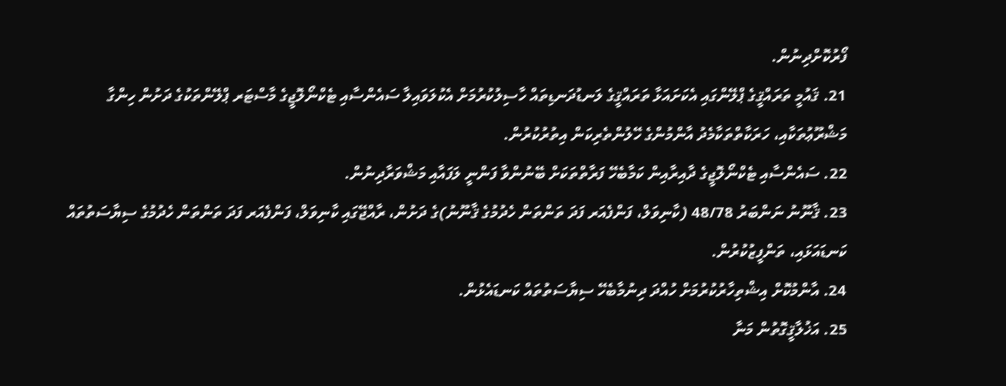ފޯރުކޮށްދިނުން.
21. ޤައުމީ ތަރައްޤީގެ ޕްލޭންގައި އެކަށައަޅާ ތަރައްޤީގެ ލަނޑުދަނޑިތައް ހާސިލުކުރުމަށް އެކުލަވައިލާ ސައެންސާއި ޓެކްނޯލޮޖީގެ މާސްޓަރ ޕްލޭންތަކުގެ ދަށުން ހިންގާ މަޝްރޫޢުތަކާއި، ހަރަކާތްތަކާމެދު އާންމުންގެ ހޭލުންތެރިކަން އިތުރުކުރުން.
22. ސައެންސާއި ޓެކްނޯލޮޖީގެ ދާއިރާއިން ކަމާބެހޭ ފަރާތްތަކަށް ބޭނުންވާ ފަންނީ ލަފައާއި މަޝްވަރާދިނުން.
23. ޤާނޫނު ނަންބަރު 48/78 (ކާނިވަލް، ފަންފެއަރ ފަދަ ތަންތަން ހެދުމުގެ ޤާނޫނު)ގެ ދަށުން، ރާއްޖޭގައި ކާނިވަލް، ފަންފެއަރ ފަދަ ތަންތަން ހެދުމުގެ ސިޔާސަތުތައް ކަނޑައަޅައި، ތަންފީޒުކުރުން.
24. އާންމުކޮށް އިޝްތިހާރުކުރުމަށް ހުއްދަ ދިނުމާބެހޭ ސިޔާސަތުތައް ކަނޑައެޅުން.
25. އަޚުލާޤީގޮތުން މަނާ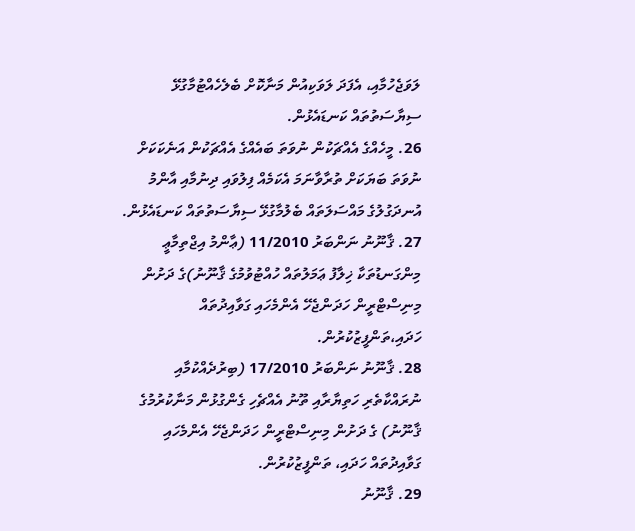ލަވަޖެހުމާއި، އެފަދަ ލަވަކިއުން މަނާކޮށް ބެލެހެއްޓުމާގުޅޭ ސިޔާސަތުތައް ކަނޑައެޅުން.
26. މީހެއްގެ އެއްޗަކުން ނުވަތަ ބައެއްގެ އެއްޗަކުން އަނެކަކަށް ނުވަތަ ބަޔަކަށް ތުރާވާނަމަ އެކަމެއް ފިލުވައި ދިނުމާއި އާންމު އުނދަގުލުގެ މައްސަލަތައް ބެލުމާގުޅޭ ސިޔާސަތުތައް ކަނޑައެޅުން.
27. ޤާނޫނު ނަންބަރު 11/2010 (ޢާންމު އިޖްތިމާޢީ މިންގަނޑުތަކާ ޚިލާފު ޢަމަލުތައް ހުއްޓުވުމުގެ ޤާނޫނު)ގެ ދަށުން މިނިސްޓްރީން ހަދަންޖެހޭ އެންމެހައި ގަވާއިދުތައް ހަދައި،ތަންފީޒުކުރުން.
28. ޤާނޫނު ނަންބަރު 17/2010 (ބިރުދެއްކުމާއި ނުރައްކާތެރި ހަތިޔާރާއި ތޫނު އެއްޗެހި ގެންގުޅުން މަނާކުރުމުގެ ޤާނޫނު) ގެ ދަށުން މިނިސްޓްރީން ހަދަންޖެހޭ އެންމެހައި ގަވާއިދުތައް ހަދައި، ތަންފީޒުކުރުން.
29. ޤާނޫނު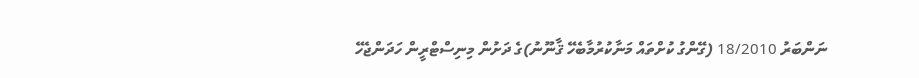ނަންބަރު 18/2010 (ގޭންގު ކުށްތައް މަނާކުރުމާބެހޭ ޤާނޫނު)ގެ ދަށުން މިނިސްޓްރީން ހަދަންޖެހޭ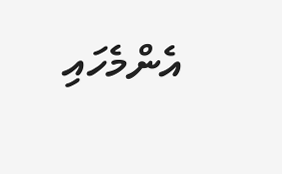އެންމެހައި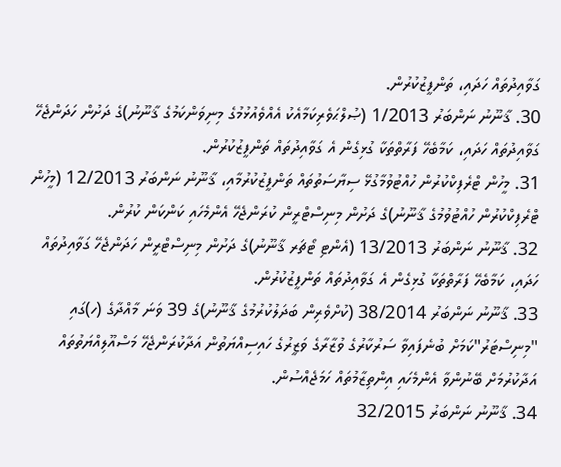ގަވާއިދުތައް ހަދައި، ތަންފީޒުކުރުން.
30. ޤާނޫނު ނަންބަރު 1/2013 (ޞުލްޙަވެރިކަމާއެކު އެއްވެއުޅުމުގެ މިނިވަންކަމުގެ ޤާނޫނު)ގެ ދަށުން ހަދަންޖެހޭ ގަވާއިދުތައް ހަދައި، ކަމާބެހޭ ފަރާތްތަކާ ގުޅިގެން އެ ގަވާއިދުތައް ތަންފީޒުކުރުން.
31. މީހުން ޓްރެފިކްކުރުން ހުއްޓުވުމާގުޅޭ ސިޔާސަތުތައް ތަންފީޒުކުރުމާއި، ޤާނޫނު ނަންބަރު 12/2013 (މީހުން ޓްރެފިކްކުރުން ހުއްޓުވުމުގެ ޤާނޫނު)ގެ ދަށުން މިނިސްޓްރީން ކުރަންޖެހޭ އެންމެހައި ކަންކަން ކުރުން.
32. ޤާނޫނު ނަންބަރު 13/2013 (އެންޓި ޓޯޗަރ ޤާނޫނު)ގެ ދަށުން މިނިސްޓްރީން ހަދަންޖެހޭ ގަވާއިދުތައް ހަދައި، ކަމާބެހޭ ފަރާތްތަކާ ގުޅިގެން އެ ގަވާއިދުތައް ތަންފީޒުކުރުން.
33. ޤާނޫނު ނަންބަރު 38/2014 (ކުށްވެރިން ބަދަލުކުރުމުގެ ޤާނޫނު)ގެ 39 ވަނަ މާއްދާގެ (ހ)ގައި "މިނިސްޓަރު"ކަމަށް ބުނެފައިވާ ސަރުކާރުގެ ވުޒާރާގެ ވަޒީރުގެ ހައިސިއްޔަތުން އަދާކުރަންޖެހޭ މަސްއޫލިއްޔަތުތައް އަދާކުރުމަށް ބޭނުންވާ އެންމެހައި އިންތިޒާމުތައް ހަމަޖެއްސުން.
34. ޤާނޫނު ނަންބަރު 32/2015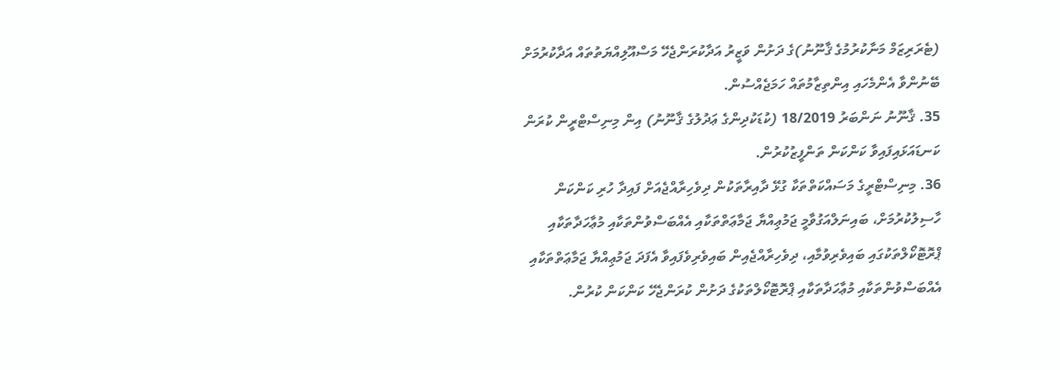(ޓެރަރިޒަމް މަނާކުރުމުގެ ޤާނޫނު)ގެ ދަށުން ވަޒީރު އަދާކުރަންޖެހޭ މަސްއޫލިއްޔަތުތައް އަދާކުރުމަށް ބޭނުންވާ އެންމެހައި އިންތިޒާމުތައް ހަމަޖެއްސުން.
35. ޤާނޫނު ނަންބަރު 18/2019 (ކުޑަކުދިންގެ ޢަދުލުގެ ޤާނޫނު) އިން މިނިސްޓްރީން ކުރަން ކަނޑައަޅައިފައިވާ ކަންކަން ތަންފީޒުކުރުން.
36. މިނިސްޓްރީގެ މަސައްކަތްތަކާ ގުޅޭ ދާއިރާތަކުން ދިވެހިރާއްޖެއަށް ފައިދާ ހުރި ކަންކަން ހާސިލުކުރުމަށް، ބައިނަލްއަގުވާމީ ޖަމުޢިއްޔާ ޖަމާޢަތްތަކާއި އެއްބަސްވުންތަކާއި މުޢާހަދާތަކާއި ޕްރޮޓޮކޯލްތަކުގައި ބައިވެރިވުމާއި، ދިވެހިރާއްޖެއިން ބައިވެރިވެފައިވާ އެފަދަ ޖަމުޢިއްޔާ ޖަމާޢަތްތަކާއި އެއްބަސްވުންތަކާއި މުޢާހަދާތަކާއި ޕްރޮޓޮކޯލްތަކުގެ ދަށުން ކުރަންޖެހޭ ކަންކަން ކުރުން.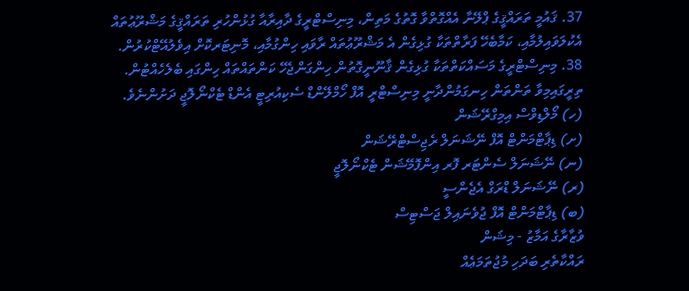37. ޤައުމީ ތަރައްޤީގެ ޕްލޭނާ އެއްގޮތްވާ ގޮތުގެ މަތިން، މިނިސްޓްރީގެ ދާއިރާއާ ގުޅުންހުރި ތަރައްޤީގެ މަޝްރޫޢުތައް އެކުލަވައިލުމާއި، ކަމާބެހޭ ފަރާތްތަކާ ގުޅިގެން އެ މަޝްރޫޢުތައް ރާވައި ހިންގުމާއި، މޮނިޓަރކޮށް އިވެލުއޭޓްކުރުން.
38. މިނިސްޓްރީގެ މަސައްކަތްތަކާ ގުޅިގެން ޤާނޫނީގޮތުން ހިންގަންޖެހޭ ކަންތައްތައް ހިންގައި ބެލެހެއްޓުން.
ތިރީގައިމިވާ ތަންތަން ހިނގަމުންދާނީ މިނިސްޓްރީ އޮފް ހޯމްލޭންޑް ސެކިއުރިޓީ އެންޑް ޓެކްނޯލޮޖީ ދަށުންނެވެ.
(ހ) މޯލްޑިވްސް އިމިގްރޭޝަން
(ށ) ޑިޕާޓްމަންޓް އޮފް ނޭޝަނަލް ރެޖިސްޓްރޭޝަން
(ނ) ނޭޝަނަލް ސެންޓަރ ފޮރ އިންފޮމޭޝަން ޓެކްނޯލޮޖީ
(ރ) ނޭޝަނަލް ޑްރަގް އެޖެންސީ
(ބ) ޑިޕާޓްމަންޓް އޮފް ޖުވެނައިލް ޖަސްޓިސް
ވުޒާރާގެ އަމާޒު - މިޝަން
ރައްކާތެރި ބަދަހި މުޖުތަމަޢެއް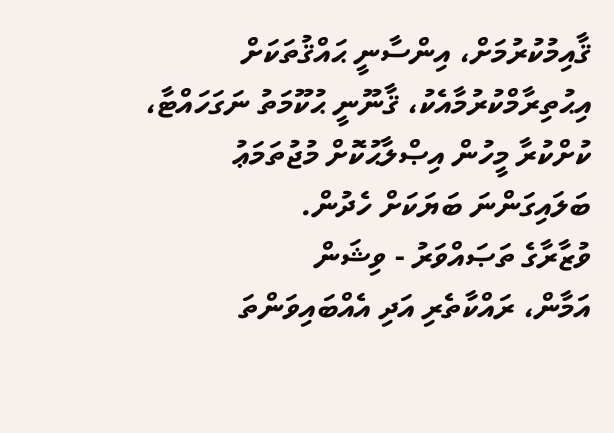ޤާއިމުކުރުމަށް، އިންސާނީ ޙައްޤުތަކަށް އިޙުތިރާމްކުރުމާއެކު، ޤާނޫނީ ޙުކޫމަތު ނަގަހައްޓާ، ކުށްކުރާ މީހުން އިޞްލާޙުކޮށް މުޖުތަމަޢު ބަލައިގަންނަ ބަޔަކަށް ހެދުން.
ވުޒާރާގެ ތަޞައްވަރު - ވިޝަން
އަމާން، ރައްކާތެރި އަދި އެއްބައިވަންތަ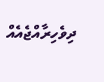ދިވެހިރާއްޖެއެއް